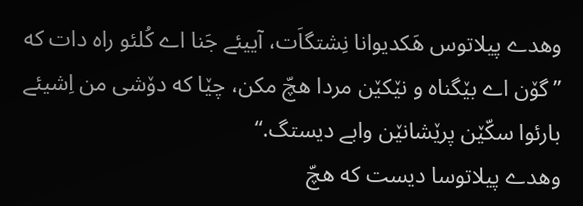وهدے پیلاتوس هَکدیوانا نِشتگاَت، آییئے جَنا اے کُلئو راه دات که ”گۆن اے بێگناه و نێکێن مردا هچّ مکن، چێا که دۆشی من اِشیئے بارئوا سکّێن پرێشانێن وابے دیستگ.“
وهدے پیلاتوسا دیست که هچّ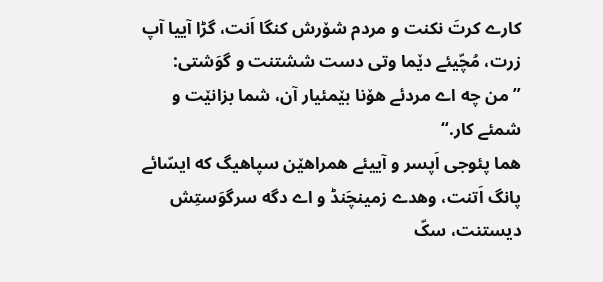کارے کرتَ نکنت و مردم شۆرش کنگا اَنت، گڑا آییا آپ زرت، مُچّیئے دێما وتی دست ششتنت و گوَشتی: ”من چه اے مردئے هۆنا بێمئیار آن، شما بزانێت و شمئے کار.“
هما پئوجی اَپسر و آییئے همراهێن سپاهیگ که ایسّائے پانگ اَتنت، وهدے زمینچَنڈ و اے دگه سرگوَستِش دیستنت، سکّ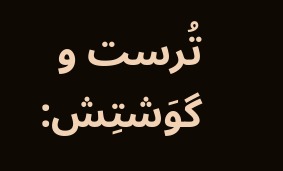تُرست و گوَشتِش: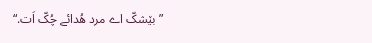”بێشکّ اے مرد هُدائے چُکّ اَت.“